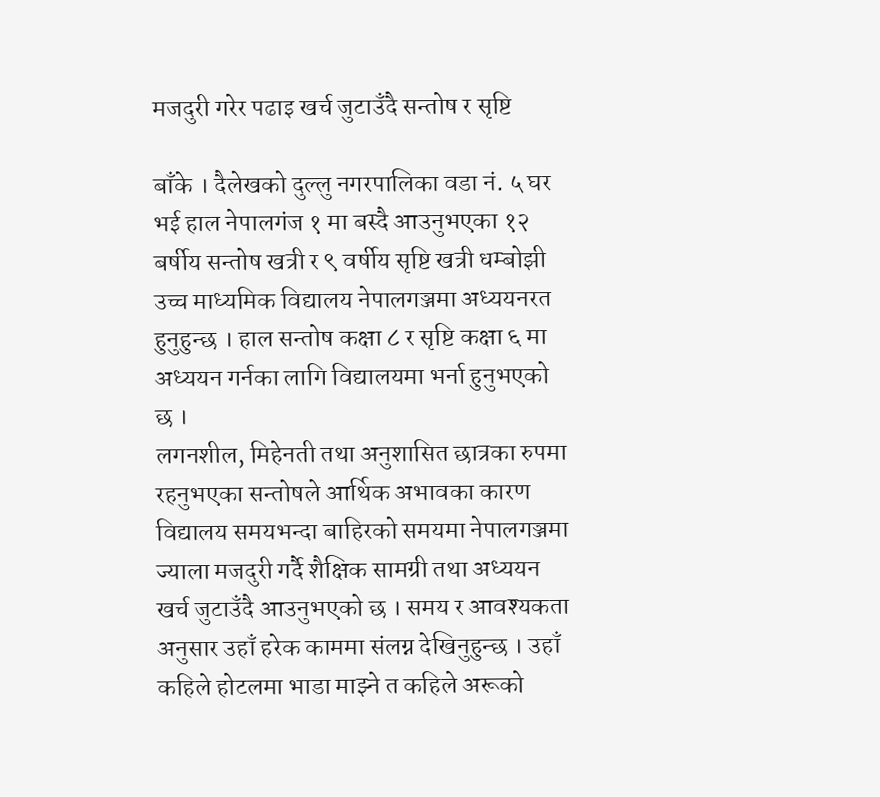मजदुरी गरेर पढाइ खर्च जुटाउँदै सन्तोष र सृष्टि

बाँके । दैलेखको दुल्लु नगरपालिका वडा नं. ५ घर भई हाल नेपालगंज १ मा बस्दै आउनुभएका १२ बर्षीय सन्तोष खत्री र ९ वर्षीय सृष्टि खत्री धम्बोझी उच्च माध्यमिक विद्यालय नेपालगञ्जमा अध्ययनरत हुनुहुन्छ । हाल सन्तोष कक्षा ८ र सृष्टि कक्षा ६ मा अध्ययन गर्नका लागि विद्यालयमा भर्ना हुनुभएको छ ।
लगनशील, मिहेनती तथा अनुशासित छात्रका रुपमा रहनुभएका सन्तोषले आर्थिक अभावका कारण विद्यालय समयभन्दा बाहिरको समयमा नेपालगञ्जमा ज्याला मजदुरी गर्दै शैक्षिक सामग्री तथा अध्ययन खर्च जुटाउँदै आउनुभएको छ । समय र आवश्यकता अनुसार उहाँ हरेक काममा संलग्न देखिनुहुन्छ । उहाँ कहिले होटलमा भाडा माझ्ने त कहिले अरूको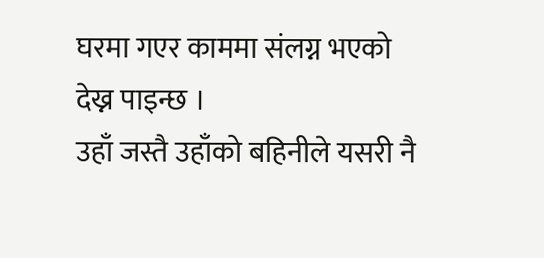घरमा गएर काममा संलग्न भएको देख्न पाइन्छ ।
उहाँ जस्तै उहाँको बहिनीले यसरी नै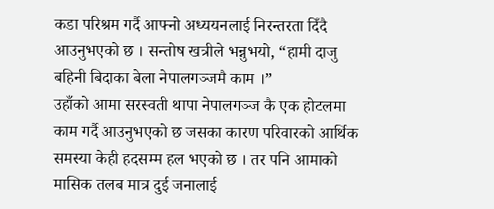कडा परिश्रम गर्दै आफ्नो अध्ययनलाई निरन्तरता दिँदै आउनुभएको छ । सन्तोष खत्रीले भन्नुभयो, “हामी दाजु बहिनी बिदाका बेला नेपालगञ्जमै काम ।”
उहाँको आमा सरस्वती थापा नेपालगञ्ज कै एक होटलमा काम गर्दै आउनुभएको छ जसका कारण परिवारको आर्थिक समस्या केही हदसम्म हल भएको छ । तर पनि आमाको मासिक तलब मात्र दुई जनालाई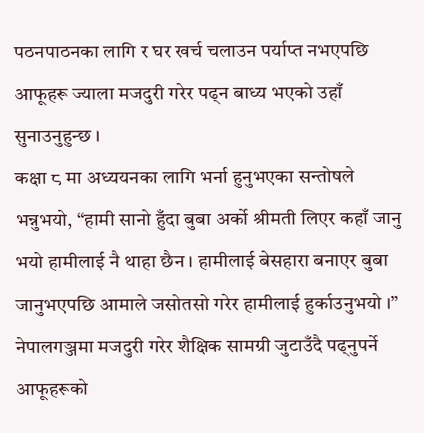पठनपाठनका लागि र घर खर्च चलाउन पर्याप्त नभएपछि आफूहरू ज्याला मजदुरी गरेर पढ्न बाध्य भएको उहाँ सुनाउनुहुन्छ ।
कक्षा ८ मा अध्ययनका लागि भर्ना हुनुभएका सन्तोषले भन्नुभयो, “हामी सानो हुँदा बुबा अर्को श्रीमती लिएर कहाँ जानु भयो हामीलाई नै थाहा छैन । हामीलाई बेसहारा बनाएर बुबा जानुभएपछि आमाले जसोतसो गरेर हामीलाई हुर्काउनुभयो ।”
नेपालगञ्जमा मजदुरी गरेर शैक्षिक सामग्री जुटाउँदै पढ्नुपर्ने आफूहरूको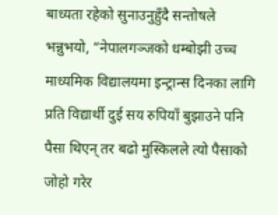बाध्यता रहेको सुनाउनुहुँदै सन्तोषले भन्नुभयो, “नेपालगञ्जको धम्बोझी उच्च माध्यमिक विद्यालयमा इन्ट्रान्स दिनका लागि प्रति विद्यार्थी दुई सय रुपियाँ बुझाउने पनि पैसा थिएन् तर बढो मुस्किलले त्यो पैसाको जोहो गरेर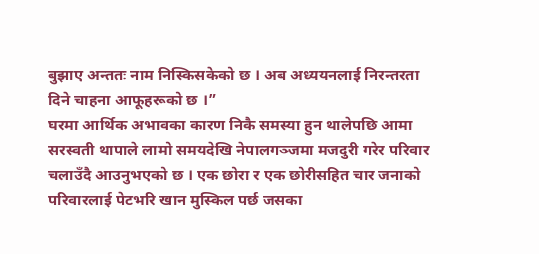बुझाए अन्ततः नाम निस्किसकेको छ । अब अध्ययनलाई निरन्तरता दिने चाहना आफूहरूको छ ।”
घरमा आर्थिक अभावका कारण निकै समस्या हुन थालेपछि आमा सरस्वती थापाले लामो समयदेखि नेपालगञ्जमा मजदुरी गरेर परिवार चलाउँदै आउनुभएको छ । एक छोरा र एक छोरीसहित चार जनाको परिवारलाई पेटभरि खान मुस्किल पर्छ जसका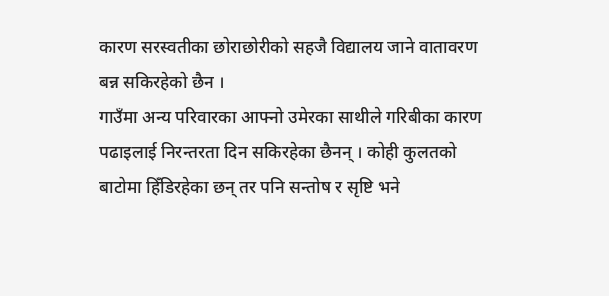कारण सरस्वतीका छोराछोरीको सहजै विद्यालय जाने वातावरण बन्न सकिरहेको छैन ।
गाउँमा अन्य परिवारका आफ्नो उमेरका साथीले गरिबीका कारण पढाइलाई निरन्तरता दिन सकिरहेका छैनन् । कोही कुलतको बाटोमा हिँडिरहेका छन् तर पनि सन्तोष र सृष्टि भने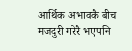आर्थिक अभावकै बीच मजदुरी गरेरै भएपनि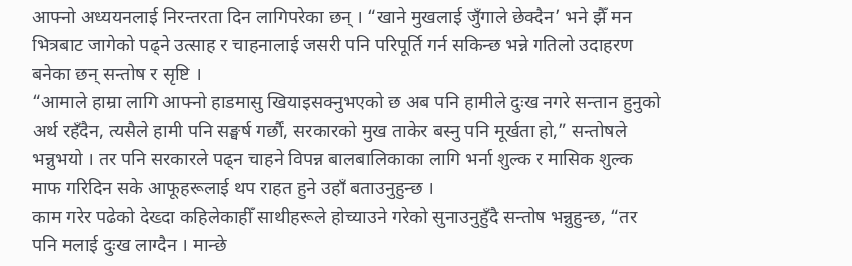आफ्नो अध्ययनलाई निरन्तरता दिन लागिपरेका छन् । “खाने मुखलाई जुँगाले छेक्दैन’ भने झैँ मन भित्रबाट जागेको पढ्ने उत्साह र चाहनालाई जसरी पनि परिपूर्ति गर्न सकिन्छ भन्ने गतिलो उदाहरण बनेका छन् सन्तोष र सृष्टि ।
“आमाले हाम्रा लागि आफ्नो हाडमासु खियाइसक्नुभएको छ अब पनि हामीले दुःख नगरे सन्तान हुनुको अर्थ रहँदैन, त्यसैले हामी पनि सङ्घर्ष गर्छौं, सरकारको मुख ताकेर बस्नु पनि मूर्खता हो,” सन्तोषले भन्नुभयो । तर पनि सरकारले पढ्न चाहने विपन्न बालबालिकाका लागि भर्ना शुल्क र मासिक शुल्क माफ गरिदिन सके आफूहरूलाई थप राहत हुने उहाँ बताउनुहुन्छ ।
काम गरेर पढेको देख्दा कहिलेकाहीँ साथीहरूले होच्याउने गरेको सुनाउनुहुँदै सन्तोष भन्नुहुन्छ, “तर पनि मलाई दुःख लाग्दैन । मान्छे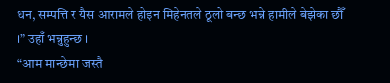धन, सम्पत्ति र यैस आरामले होइन मिहेनतले ठूलो बन्छ भन्ने हामीले बेझेका छौँ ।” उहाँ भन्नुहुन्छ ।
“आम मान्छेमा जस्तै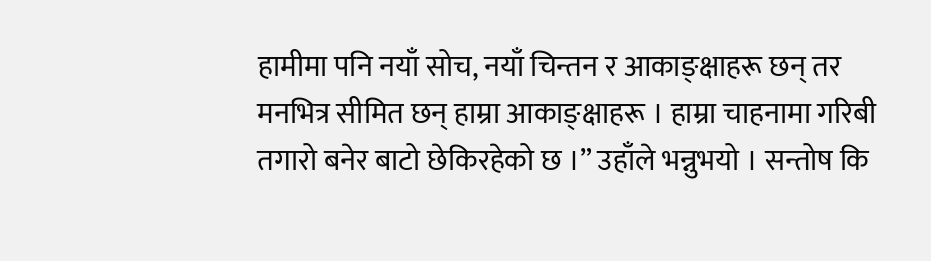हामीमा पनि नयाँ सोच, नयाँ चिन्तन र आकाङ्क्षाहरू छन् तर मनभित्र सीमित छन् हाम्रा आकाङ्क्षाहरू । हाम्रा चाहनामा गरिबी तगारो बनेर बाटो छेकिरहेको छ ।” उहाँले भन्नुभयो । सन्तोष कि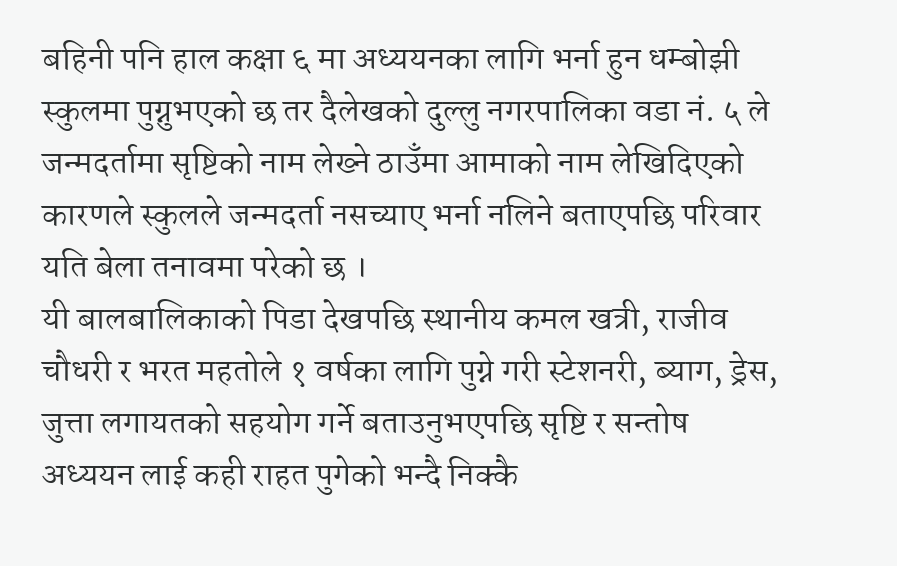बहिनी पनि हाल कक्षा ६ मा अध्ययनका लागि भर्ना हुन धम्बोझी स्कुलमा पुग्नुभएको छ तर दैलेखको दुल्लु नगरपालिका वडा नं. ५ ले जन्मदर्तामा सृष्टिको नाम लेख्ने ठाउँमा आमाको नाम लेखिदिएको कारणले स्कुलले जन्मदर्ता नसच्याए भर्ना नलिने बताएपछि परिवार यति बेला तनावमा परेको छ ।
यी बालबालिकाको पिडा देखपछि स्थानीय कमल खत्री, राजीव चौधरी र भरत महतोले १ वर्षका लागि पुग्ने गरी स्टेशनरी, ब्याग, ड्रेस, जुत्ता लगायतको सहयोग गर्ने बताउनुभएपछि सृष्टि र सन्तोष अध्ययन लाई कही राहत पुगेको भन्दै निक्कै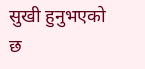सुखी हुनुभएको छ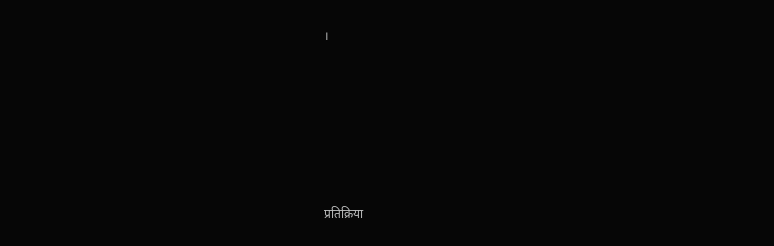।








प्रतिक्रिया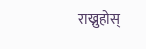राख्नुहोस्